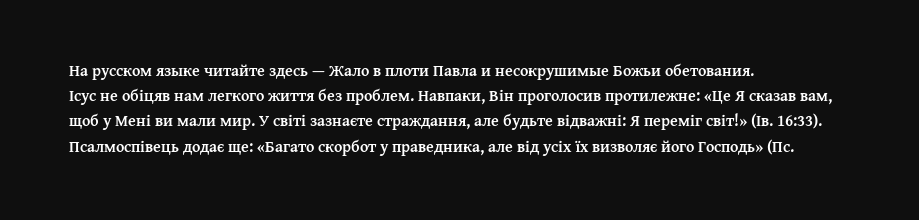На русском языке читайте здесь — Жало в плоти Павла и несокрушимые Божьи обетования.
Ісус не обіцяв нам легкого життя без проблем. Навпаки, Він проголосив протилежне: «Це Я сказав вам, щоб у Мені ви мали мир. У світі зазнаєте страждання, але будьте відважні: Я переміг світ!» (Ів. 16:33). Псалмоспівець додає ще: «Багато скорбот у праведника, але від усіх їх визволяє його Господь» (Пс.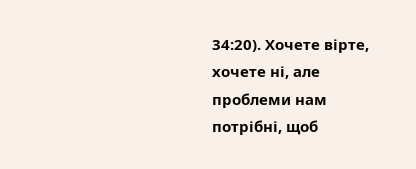34:20). Хочете вірте, хочете ні, але проблеми нам потрібні, щоб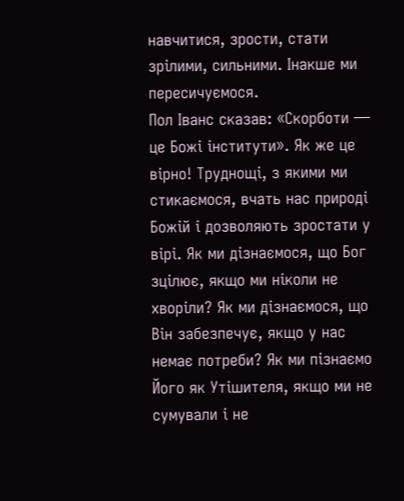навчитися, зрости, стати зрілими, сильними. Інакше ми пересичуємося.
Пол Іванс сказав: «Скорботи — це Божі інститути». Як же це вірно! Труднощі, з якими ми стикаємося, вчать нас природі Божій і дозволяють зростати у вірі. Як ми дізнаємося, що Бог зцілює, якщо ми ніколи не хворіли? Як ми дізнаємося, що Він забезпечує, якщо у нас немає потреби? Як ми пізнаємо Його як Утішителя, якщо ми не сумували і не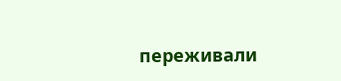переживали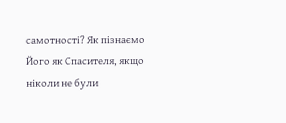самотності? Як пізнаємо Його як Спасителя, якщо ніколи не були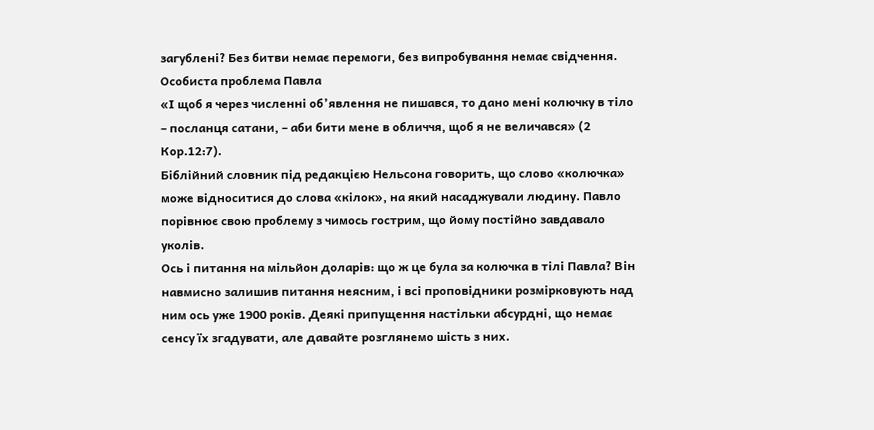загублені? Без битви немає перемоги, без випробування немає свідчення.
Особиста проблема Павла
«І щоб я через численні об’явлення не пишався, то дано мені колючку в тіло – посланця сатани, – аби бити мене в обличчя, щоб я не величався» (2 Кор.12:7).
Біблійний словник під редакцією Нельсона говорить, що слово «колючка» може відноситися до слова «кілок», на який насаджували людину. Павло порівнює свою проблему з чимось гострим, що йому постійно завдавало уколів.
Ось і питання на мільйон доларів: що ж це була за колючка в тілі Павла? Він навмисно залишив питання неясним, і всі проповідники розмірковують над ним ось уже 1900 років. Деякі припущення настільки абсурдні, що немає сенсу їх згадувати, але давайте розглянемо шість з них.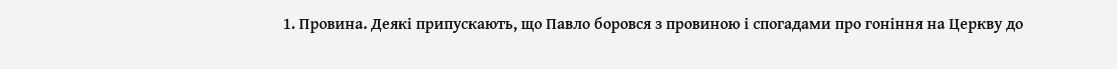1. Провина. Деякі припускають, що Павло боровся з провиною і спогадами про гоніння на Церкву до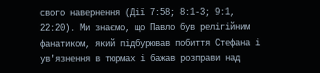свого навернення (Дії 7:58; 8:1-3; 9:1, 22:20). Ми знаємо, що Павло був релігійним фанатиком, який підбурював побиття Стефана і ув'язнення в тюрмах і бажав розправи над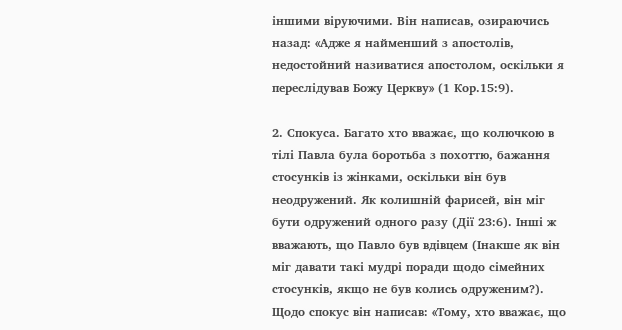іншими віруючими. Він написав, озираючись назад: «Адже я найменший з апостолів, недостойний називатися апостолом, оскільки я переслідував Божу Церкву» (1 Кор.15:9).

2. Спокуса. Багато хто вважає, що колючкою в тілі Павла була боротьба з похоттю, бажання стосунків із жінками, оскільки він був неодружений. Як колишній фарисей, він міг бути одружений одного разу (Дії 23:6). Інші ж вважають, що Павло був вдівцем (Інакше як він міг давати такі мудрі поради щодо сімейних стосунків, якщо не був колись одруженим?). Щодо спокус він написав: «Тому, хто вважає, що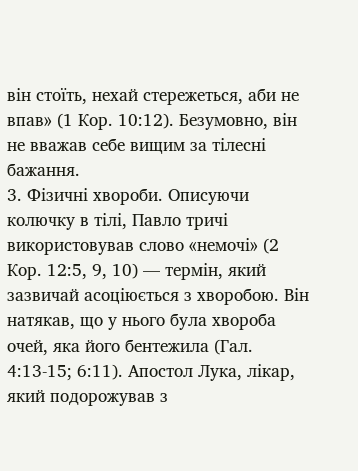він стоїть, нехай стережеться, аби не впав» (1 Кор. 10:12). Безумовно, він не вважав себе вищим за тілесні бажання.
3. Фізичні хвороби. Описуючи колючку в тілі, Павло тричі використовував слово «немочі» (2 Кор. 12:5, 9, 10) — термін, який зазвичай асоціюється з хворобою. Він натякав, що у нього була хвороба очей, яка його бентежила (Гал. 4:13-15; 6:11). Апостол Лука, лікар, який подорожував з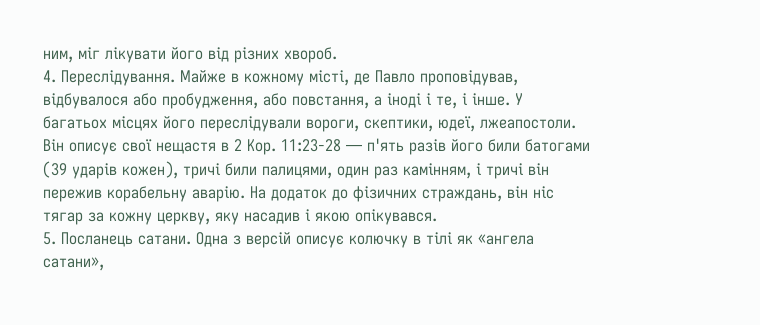ним, міг лікувати його від різних хвороб.
4. Переслідування. Майже в кожному місті, де Павло проповідував, відбувалося або пробудження, або повстання, а іноді і те, і інше. У багатьох місцях його переслідували вороги, скептики, юдеї, лжеапостоли. Він описує свої нещастя в 2 Кор. 11:23-28 — п'ять разів його били батогами (39 ударів кожен), тричі били палицями, один раз камінням, і тричі він пережив корабельну аварію. На додаток до фізичних страждань, він ніс тягар за кожну церкву, яку насадив і якою опікувався.
5. Посланець сатани. Одна з версій описує колючку в тілі як «ангела сатани»,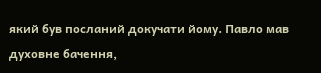який був посланий докучати йому. Павло мав духовне бачення,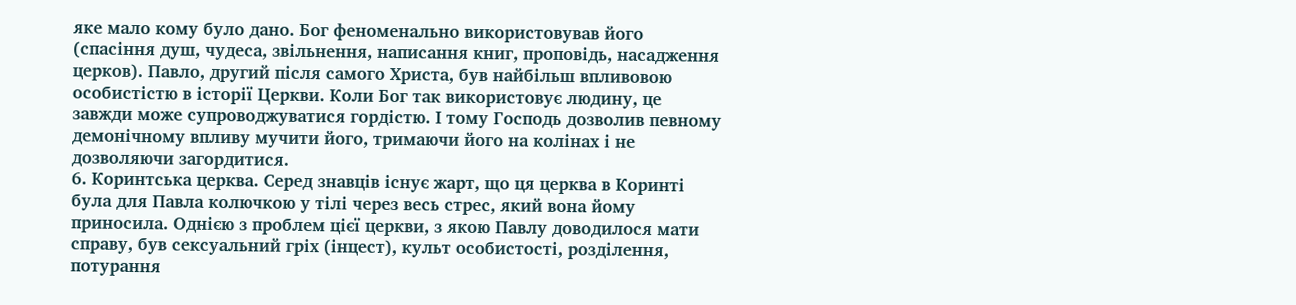яке мало кому було дано. Бог феноменально використовував його (спасіння душ, чудеса, звільнення, написання книг, проповідь, насадження церков). Павло, другий після самого Христа, був найбільш впливовою особистістю в історії Церкви. Коли Бог так використовує людину, це завжди може супроводжуватися гордістю. І тому Господь дозволив певному демонічному впливу мучити його, тримаючи його на колінах і не дозволяючи загордитися.
6. Коринтська церква. Серед знавців існує жарт, що ця церква в Коринті була для Павла колючкою у тілі через весь стрес, який вона йому приносила. Однією з проблем цієї церкви, з якою Павлу доводилося мати справу, був сексуальний гріх (інцест), культ особистості, розділення, потурання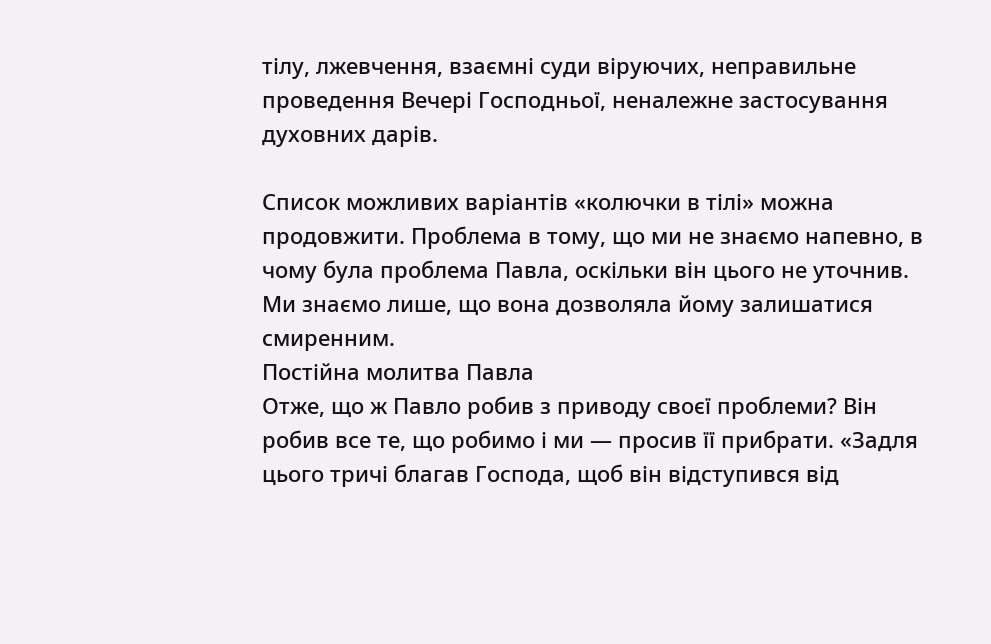тілу, лжевчення, взаємні суди віруючих, неправильне проведення Вечері Господньої, неналежне застосування духовних дарів.

Список можливих варіантів «колючки в тілі» можна продовжити. Проблема в тому, що ми не знаємо напевно, в чому була проблема Павла, оскільки він цього не уточнив. Ми знаємо лише, що вона дозволяла йому залишатися смиренним.
Постійна молитва Павла
Отже, що ж Павло робив з приводу своєї проблеми? Він робив все те, що робимо і ми — просив її прибрати. «Задля цього тричі благав Господа, щоб він відступився від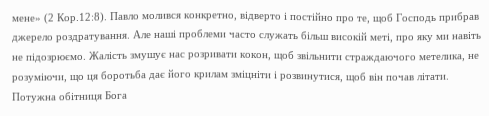мене» (2 Кор.12:8). Павло молився конкретно, відверто і постійно про те, щоб Господь прибрав джерело роздратування. Але наші проблеми часто служать більш високій меті, про яку ми навіть не підозрюємо. Жалість змушує нас розривати кокон, щоб звільнити страждаючого метелика, не розуміючи, що ця боротьба дає його крилам зміцніти і розвинутися, щоб він почав літати.
Потужна обітниця Бога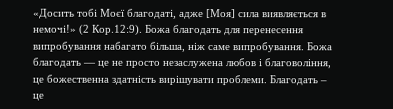«Досить тобі Моєї благодаті, адже [Моя] сила виявляється в немочі!» (2 Кор.12:9). Божа благодать для перенесення випробування набагато більша, ніж саме випробування. Божа благодать — це не просто незаслужена любов і благовоління, це божественна здатність вирішувати проблеми. Благодать – це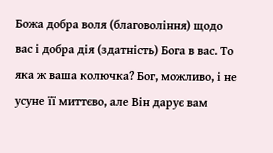Божа добра воля (благовоління) щодо вас і добра дія (здатність) Бога в вас. То яка ж ваша колючка? Бог, можливо, і не усуне її миттєво, але Він дарує вам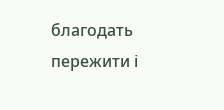благодать пережити і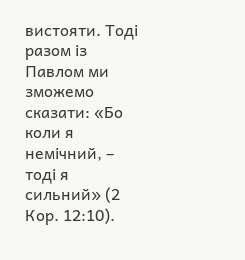вистояти. Тоді разом із Павлом ми зможемо сказати: «Бо коли я немічний, – тоді я сильний» (2 Кор. 12:10).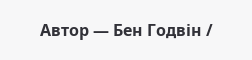Автор — Бен Годвін /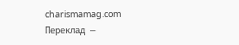charismamag.com
Переклад —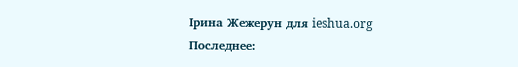Ірина Жежерун для ieshua.org
Последнее: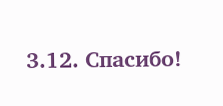3.12. Спасибо!